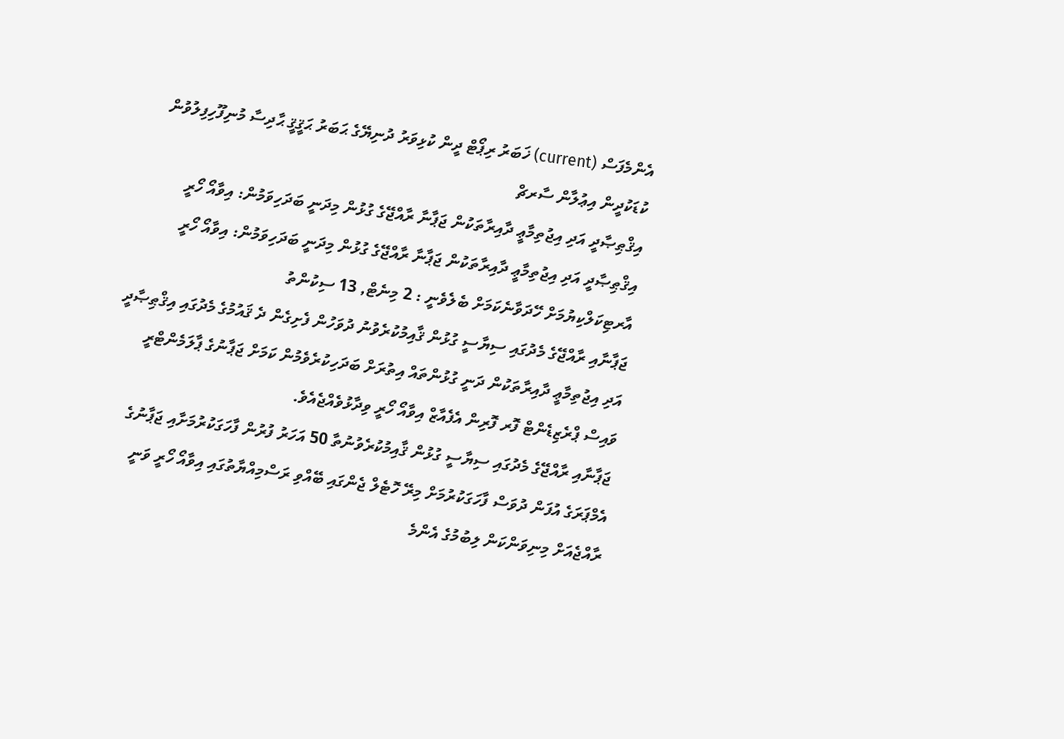އެންމެފަސް (current) ޚަބަރު ރިޕޯޓް ދީން ކުޅިވަރު ދުނިޔޭގެ ޙަބަރު ޙަޤީޤީ ޙާދިސާ މުނިފޫހިފިލުވުން ކުޑަކުދީން އިޢުލާން ސާރޗް
އިޤްޠިޞާދީ އަދި އިޖުތިމާޢީ ދާއިރާތަކުން ޖަޕާނާ ރާއްޖޭގެ ގުޅުން މިދަނީ ބަދަހިވަމުން: އިވާއޯ ހޯރީ
އިޤްޠިޞާދީ އަދި އިޖުތިމާޢީ ދާއިރާތަކުން ޖަޕާނާ ރާއްޖޭގެ ގުޅުން މިދަނީ ބަދަހިވަމުން: އިވާއޯ ހޯރީ
އާރޓިކަލްކިޔުމަށް ހޭދަވާނެކަމަށް ބެލެވެނީ : 2 މިނެޓް, 13 ސިކުންތު
ޖަޕާނާއި ރާއްޖޭގެ މެދުގައި ސިޔާސީ ގުޅުން ޤާއިމުކުރެވުނު ދުވަހުން ފެށިގެން ދެ ޤައުމުގެ މެދުގައި އިޤްޠިޞާދީ އަދި އިޖުތިމާޢީ ދާއިރާތަކުން ދަނީ ގުޅުންތައް އިތުރަށް ބަދަހިކުރެވެމުން ކަމަށް ޖަޕާނުގެ ޕާލަމެންޓްރީ ވައިސް ޕްރެޒިޑެންޓް ފޮރ ފޮރިން އެފެއާޒް އިވާއޯ ހޯރީ ވިދާޅުވެއްޖެއެވެ.
ޖަޕާނާއި ރާއްޖޭގެ މެދުގައި ސިޔާސީ ގުޅުން ޤާއިމުކުރެވުނުތާ 50 އަހަރު ފުރުން ފާހަގަކުރުމަށާއި ޖަޕާނުގެ އެމްޕަރަގެ އުފަން ދުވަސް ފާހަގަކުރުމަށް މިރޭ ހޮޓެލް ޖެންގައި ބޭއްވި ރަސްމިއްޔާތުގައި އިވާއޯ ހޯރީ ވަނީ ރާއްޖެއަށް މިނިވަންކަން ލިބުމުގެ އެންމެ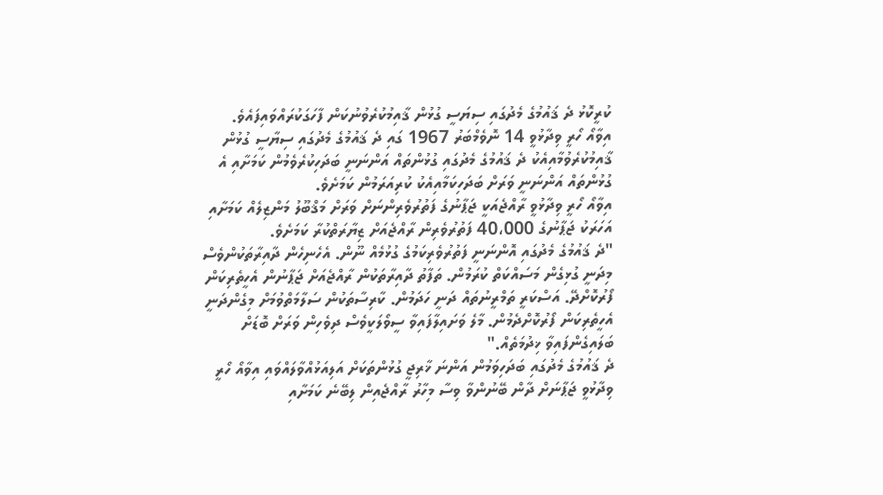ކުރީކޮޅު ދެ ޤައުމުގެ މެދުގައި ސިޔަސީ ގުޅުން ޤާއިމުކުރެވުނުކަން ފާހަގަކުރައްވައިފައެވެ.
އިވާއޯ ހޯރީ ވިދާޅުވީ 14 ނޮވެމްބަރު 1967 ގައި ދެ ޤައުމުގެ މެދުގައި ސިޔާސީ ގުޅުން ޤާއިމުކުރެވުމާއިއެކު ދެ ޤައުމުގެ މެދުގައި ގުޅުންތައް އަންނަނީ ބަދަހިކުރެވެމުން ކަމަށާއި އެ ގުޅުންތައް އަންނަނީ ވަރަށް ބަދަހިކަމާއިއެކު ކުރިއަރަމުން ކަމަށެވެ.
އިވާއޯ ހޯރީ ވިދާޅުވީ ރާއްޖެއަކީ ޖަޕާނުގެ ފަތުރުވެރިންނަށް ވަރަށް މަޤްބޫލު މަންޒިލެއް ކަމަށާއި އަހަރަކު ޖަޕާނުގެ 40،000 ފަތުރުވެރިން ރާއްޖެއަށް ޒިޔާރަތްކުރާ ކަމަށެވެ.
"ދެ ޤައުމުގެ މެދުގައި އޮންނަނީ ފަތުރުވެރިކަމުގެ ގުޅުމެއް ނޫން. އެހެނިހެން ދާއިރާތަކުންވެސް މިދަނީ ގުޅިގެން މަސައްކަތް ކުރަމުން. ތަފާތު ދާއިރާތަކުން ރާއްޖެއަށް ޖަޕާނުން އެހީތެރިކަން ފޯރުކޮށްދޭ. އަސްކަރީ ތަމްރީނުތައް ދަނީ ހަދަމުން. ކާރިސާތަކުން ސަލާމަތްވުމަށް މިގެންދަނީ އެހީތެރިކަން ފޯރުކޮށްދެމުން. މާލެ ވަށައިލާފައިވާ ސީވޯލަކީވެސް ދިވެހިން ވަރަށް ބޮޑަށް ބަލައިގެންފައިވާ ޚިދުމަތެއް."
ދެ ޤައުމުގެ މެދުގައި ބަދަހިވަމުން އަންނަ ޚާރިޖީ ގުޅުންތަކަށް އަލިއަޅުއްވާލައްވައި އިވާއޯ ހޯރީ ވިދާޅުވީ ޖަޕާނަށް ދާން ބޭނުންވާ ވިސާ މިހާރު ރާއްޖެއިން ލިބޭނެ ކަމަށާއި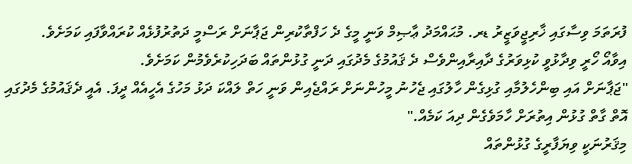ފުރަތަމަ ވިސާގައި ޚާރިޖީވަޒީރު ޑރ. މުޙައްމަދު ޢާޞިމް ވަނީ މީގެ ދެ ހަފްތާކުރިން ޖަޕާނަށް ރަސްމީ ދަތުރުފުޅެއް ކުރައްވާފައި ކަމަށެވެ.
އިވާއޯ ހޯރީ ވިދާޅުވީ ކުޅިވަރުގެ ދާއިރާއިންވެސް ދެ ޤައުމުގެ މެދުގައި ދަނީ ގުޅުންތައް ބަދަހިކުރެވެމުން ކަމަށެވެ.
"ޖަޕާނަށް އައި ބިންހެލުމާއި ގުޅިގެން ހާލުގައި ޖެހުނު މީހުންނަށް ރައްޖެއިން ވަނީ ހަތް ލައްކަ ދަޅު މަހުގެ އެހީއެއް ދީފަ. އެއީ ދެޤައުމުގެ މެދުގައި އޮތް ގާތް ގުޅުން އިތުރަށް ހާމަވެގެން ދިއަ ކަމެއް."
މިޤަރުނަކީ ވިޔަފާރީގެ ގުޅުންތައް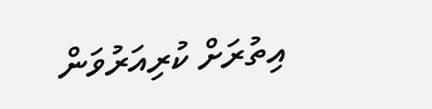އިތުރަށް ކުރިއަރުވަން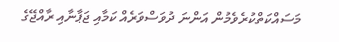މަސައްކަތްކުރެވެމުން އަންނަ ދުވަސްވަރެއް ކަމާއި ޖަޕާނާއި ރާއްޖޭގެ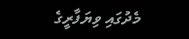މެދުގައި ވިޔަފާރީގެ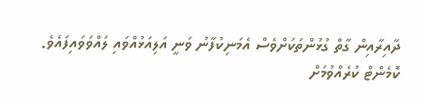ދާއިރާއިން ގާތް ގުޅުންތަކަށްވެސް އެމަނިކުފާނު ވަނީ އަލިއަޅުއްވައި ލައްވަވައިފައެވެ.
ކޮމެންޓް ކުރެއްވުމަށް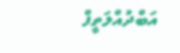އަބްދުއްލަތީފް